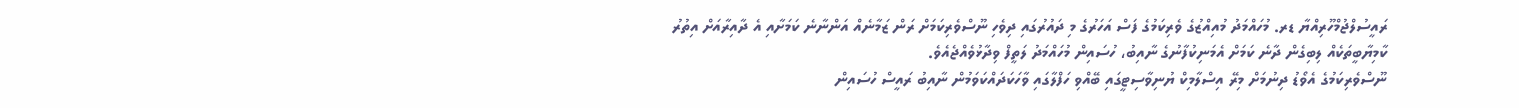ރައީސުލްޖުމްހޫރިއްޔާ ޑރ. މުހައްމަދު މުއިއްޒުގެ ވެރިކަމުގެ ފަސް އަހަރުގެ މި ދައުރުގައި ދިވެހި ނޫސްވެރިކަމަށް ރަން ޒަމާނެއް އަންނާނެ ކަމަށާއި އެ ދާއިރާއަށް އިތުރު ކާމިޔާބީތަކެއް ލިބިގެން ދާނެ ކަމަށް އެމަނިކުފާނުގެ ނާއިބު، ހުސައިން މުހައްމަދު ލަތީފް ވިދާޅުވެއްޖެއެވެ.
ނޫސްވެރިކަމުގެ އެވޯޑު ދިނުމަށް މިރޭ އިސްލާމިކް ޔުނިވާސިޓީގައި ބޭއްވި ހަފްލާގައި ވާހަކަދައްކަވަމުން ނާއިބު ރައީސް ހުސައިން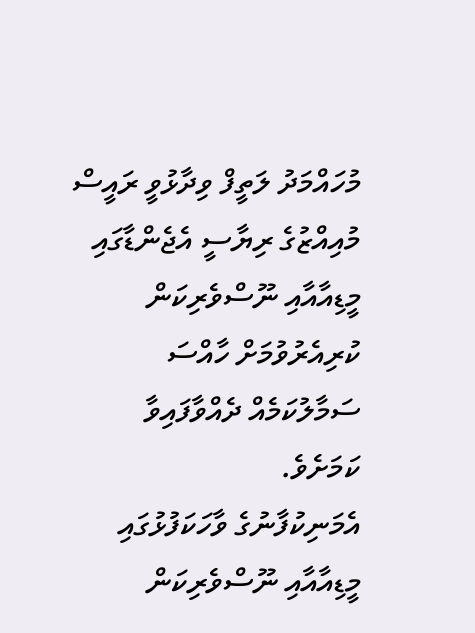މުހައްމަދު ލަތީފް ވިދާޅުވީ ރައީސް މުއިއްޒުގެ ރިޔާސީ އެޖެންޑާގައި މީޑިއާއާއި ނޫސްވެރިކަން ކުރިއެރުވުމަށް ހާއްސަ ސަމާލުކަމެއް ދެއްވާފައިވާ ކަމަށެވެ.
އެމަނިކުފާނުގެ ވާހަކަފުޅުގައި މީޑިއާއާއި ނޫސްވެރިކަން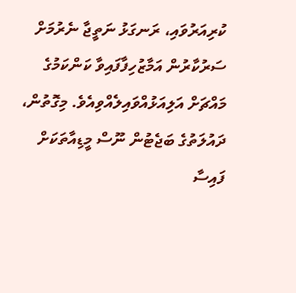ކުރިއަރުވައި، ރަނގަޅު ނަތީޖާ ނެރުމަށް ސަރުކާރުން އަމާޒުހިފާފައިވާ ކަންކަމުގެ މައްޗަށް އަލިއަޅުއްވައިލެއްވިއެވެ. މިގޮތުން، ދައުލަތުގެ ބަޖެޓުން ނޫސް މީޑިއާތަކަށް ފައިސާ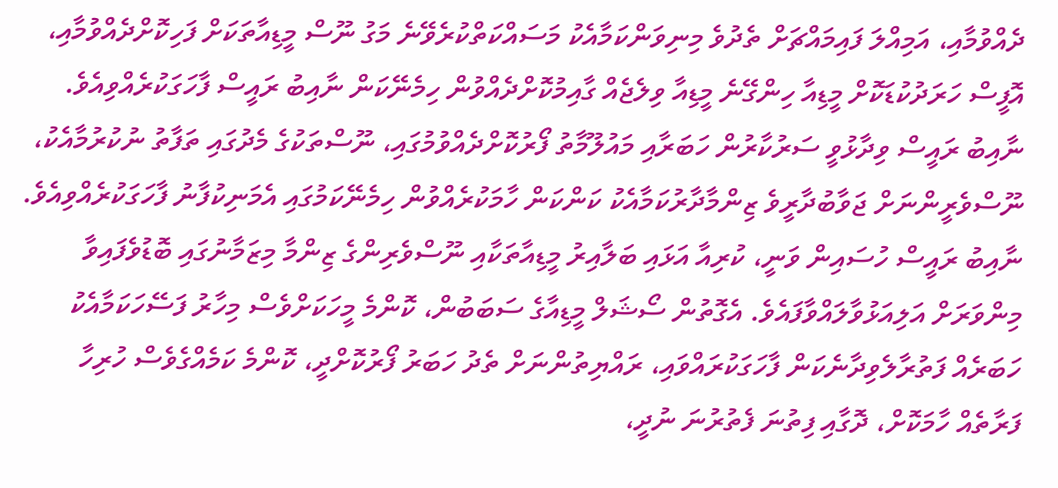ދެއްވުމާއި، އަމިއްލަ ފައިމައްޗަށް ތެދުވެ މިނިވަންކަމާއެކު މަސައްކަތްކުރެވޭނެ މަގު ނޫސް މީޑިއާތަކަށް ފަހިކޮށްދެއްވުމާއި، އޮފީސް ހަރަދުކުޑަކޮށް މީޑިއާ ހިންގޭނެ މީޑިއާ ވިލެޖެއް ގާއިމުކޮށްދެއްވުން ހިމެނޭކަން ނާއިބު ރައީސް ފާހަގަކުރެއްވިއެވެ.
ނާއިބު ރައީސް ވިދާޅުވީ ސަރުކާރުން ހަބަރާއި މައުލޫމާތު ފޯރުކޮށްދެއްވުމުގައި، ނޫސްތަކުގެ މެދުގައި ތަފާތު ނުކުރުމާއެކު، ނޫސްވެރީންނަށް ޖަވާބުދާރީވެ ޒިންމާދާރުކަމާއެކު ކަންކަން ހާމަކުރެއްވުން ހިމެނޭކަމުގައި އެމަނިކުފާނު ފާހަގަކުރެއްވިއެވެ.
ނާއިބު ރައީސް ހުސައިން ވަނީ، ކުރިއާ އަޅައި ބަލާއިރު މީޑިއާތަކާއި ނޫސްވެރިންގެ ޒިންމާ މިޒަމާނުގައި ބޮޑުވެފައިވާ މިންވަރަށް އަލިއަޅުވާލައްވާފައެވެ. އެގޮތުން ސޯޝަލް މީޑިއާގެ ސަބަބުން، ކޮންމެ މީހަކަށްވެސް މިހާރު ފަސޭހަކަމާއެކު ހަބަރެއް ފަތުރާލެވިދާނެކަން ފާހަގަކުރައްވައި، ރައްޔިތުންނަށް ތެދު ހަބަރު ފޯރުކޮށްދީ، ކޮންމެ ކަމެއްގެވެސް ހުރިހާ ފަރާތެއް ހާމަކޮށް، ދޮގާއި ފިތުނަ ފެތުރުނަ ނުދީ،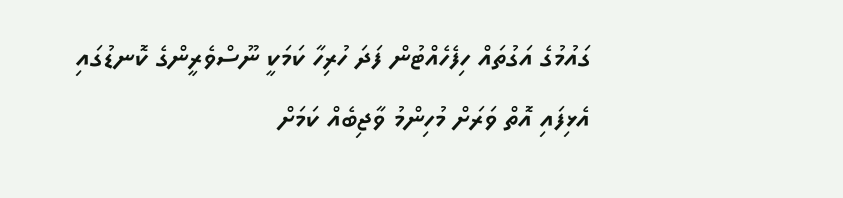ގައުމުގެ އަގުތައް ހިފެހެއްޓުން ފަދަ ހުރިހާ ކަމަކީ ނޫސްވެރީންގެ ކޮނޑުގައި އެޅިފައި އޮތް ވަރަށް މުހިންމު ވާޖިބެއް ކަމަށް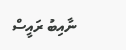ނާއިބު ރައީސް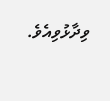ވިދާޅުވިއެވެ.